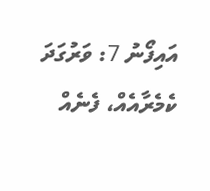އައިފޯނު 7: ވަރުގަދަ ކެމެރާއެއް، ފެނެއް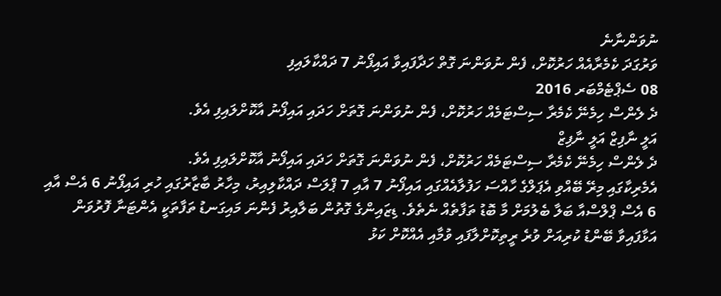ނުވަންނާނެ
ވަރުގަދަ ކެމެރާއެއް ހަރުކޮށް، ފެން ނުވަންނަ ގޮތް ހަދާފައިވާ އައިފޯނު 7 ދައްކާލައިފި
08 ސެޕްޓެމްބަރ 2016
ދެ ލެންސް ހިމެނޭ ކެމެރާ ސިސްޓަމެއް ހަރުކޮށް، ފެން ނުވަންނަ ގޮތަށް ހަދައި އައިފޯނު އާކޮށްލައިފި އެވެ.
އަލީ ނާފިޒް އަލީ ނާފިޒް
ދެ ލެންސް ހިމެނޭ ކެމެރާ ސިސްޓަމެއް ހަރުކޮށް، ފެން ނުވަންނަ ގޮތަށް ހަދައި އައިފޯނު އާކޮށްލައިފި އެވެ.
އެމެރިކާގައި މިރޭ ބޭއްވި އެޕަލްގެ ހާއްސަ ހަފުލާއެއްގައި އައިފޯނު 7 އާއި 7 ޕްލަސް ދައްކާލިއިރު، މިހާރު ބާޒާރުގައި ހުރި އައިފޯނު 6 އެސް އާއި 6 އެސް ޕްލްސްއާ ބަލާ ބެލުމަށް މާ ބޮޑު ތަފާތެއް ނެތެވެ. ޑިޒައިންގެ ގޮތުން ބަލާއިރު ފެންނަ މައިގަނޑު ތަފާތަކީ އެންޓަނާ ފޮރުވަން އަޅާފައިވާ ބޭންޑު ކުރިއަށް ވުރެ ރީތިކޮށްލާފައި ވުމާއި އެއްކޮށް ކަޅު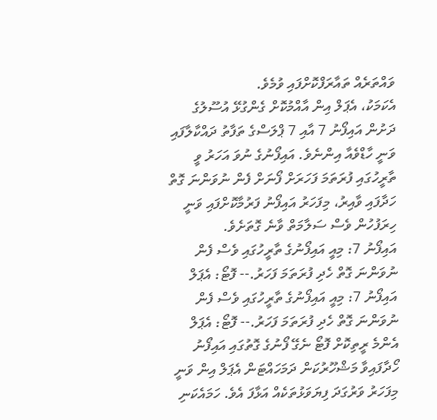ވައްތަރެއް ތައާރަފްކޮށްފައި ވުމެވެ.
އެކަމަކު، އެޕަލް އިން އާއްމުކޮށް ގެންގުޅޭ އުސޫލުގެ ދަށުން އައިފޯނު 7 އާއި 7 ޕްލަސްގެ ތަފާތު ދައްކާލާފައި ވަނީ ހާޑްވެއާ އިންނެވެ. އައިފޯނުގެ ނުވަ އަހަރު ވީ ތާރީހުގައި ފުރަތަމަ ފަހަރަށް ފޯނަށް ފެން ނުވަންނަ ގޮތް ހަދާފައި ވާއިރު، މިފަހަރު އައިފޯނު ފަރުމާކޮށްފައި ވަނީ ހިރަފުހުން ވެސް ސަލާމަތް ވާނެ ގޮތަށެވެ.
އައިފޯނު 7: މިއީ އައިފޯނުގެ ތާރީހުގައި ވެސް ފެން ނުވަންނަ ގޮތް ހެދި ފުރަތަމަ ފަހަރު.-- ފޮޓޯ: އެޕަލް
އައިފޯނު 7: މިއީ އައިފޯނުގެ ތާރީހުގައި ވެސް ފެން ނުވަންނަ ގޮތް ހެދި ފުރަތަމަ ފަހަރު.-- ފޮޓޯ: އެޕަލް
އެންމެ ރީތިކޮށް ފޮޓޯ ނެގޭ ފޯނުގެ ގޮތުގައި އައިފޯނު ހޯދާފައިވާ މަޝްހޫރުކަން ދަމަހައްޓަން އެޕަލް އިން ވަނީ މިފަހަރު ވަރުގަދަ ފިޔަވަޅުތަކެއް އަޅާފަ އެވެ. ހަމައެކަނި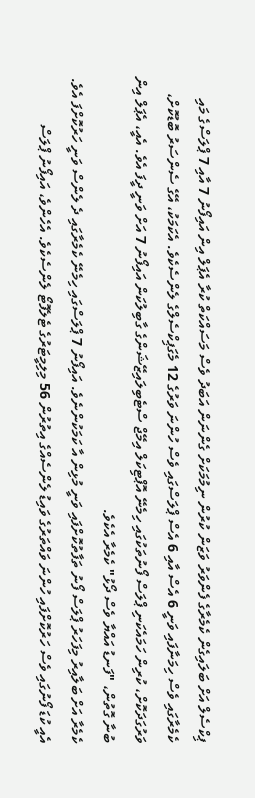ޕިކްސެލް އަށް ބަލައިގެން ކެމެރާގެ ފެންވަރު ވަޒަން ކުރުން ނިމުމަކަށް ގެންނަން އަބަދު ވެސް މަސައްކަތް ކުރާ އެޕަލް އިން އައިފޯނު 7 އާއި 7 ޕްލަސްގެ މައި ކެމެރާގައި ވެސް ހިމަނާފައި ވަނީ 6 އެސް އާއި 6 އެސް ޕްލަސްގައި ވެސް ހުންނަ ވަރުގެ 12 މެގަޕިކްސެލްގެ ލެންސެކެވެ. އެކަމަކު، އޭގެ ސެންސަރު ބޮޑުކޮށް، ވަރުގަދަކޮށް، ކުރިން ހަމައެކަނި ޕްލަސް ފޯނުތަކުގައި ހިމެނޭ އޮޕްޓިކަލް އިމޭޖް ސްޓެބިލައިޒޭޝަންގެ ގާބިލުކަން އައިފޯނު 7 އަށް ވަނީ ދީފަ އެވެ. އެއީ، އެޕަލް އިން ބުނާ ގޮތުން، "ފަނޑު އައްޔާ ވެސް ދޯޅު" ކެމެރާ އެކެވެ.
ކެމެރާ އަށް ބަލާއިރު މިފަހަރު ޕްލަސް ފޯނު ތަފާތުކޮށްފައި ވަނީ މުޅިން އާ ކަމަކުންނެވެ. އައިފޯނު 7 ޕްލަސްގައި ހިމެނޭ ކެމެރާގައި ދެ ލެންސް ވަނީ ހަރުކޮށްފަ އެވެ. އެއީ ކުޑަ ފޯނުގައި ވެސް ހަރުކޮށްފައި ހުންނަ ވައްތަރުގެ ވައިޑު ލެންސެއްގެ އިތުރުން 56 މިލިމީޓަރުގެ ޓެލެފޮޓޯ ލެންސެކެވެ. އެހެންވެ، އައިފޯނު ޕްލަސް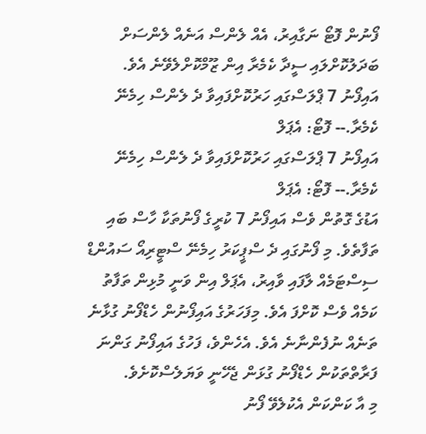ފޯނުން ފޮޓޯ ނަގާއިރު، އެއް ލެންސް އަނެއް ލެންސަށް ބަދަލުކޮށްލައި ސީދާ ކެމެރާ އިން ޒޫމްކޮށްލެވޭނެ އެވެ.
އައިފޯނު 7 ޕްލަސްގައި ހަރުކޮށްފައިވާ ދެ ލެންސް ހިމެނޭ ކެމެރާ.-- ފޮޓޯ: އެޕަލް
އައިފޯނު 7 ޕްލަސްގައި ހަރުކޮށްފައިވާ ދެ ލެންސް ހިމެނޭ ކެމެރާ.-- ފޮޓޯ: އެޕަލް
އަޑުގެ ގޮތުން ވެސް އައިފޯނު 7 ކުރީގެ ފޯނުތަކާ ހާސް ބައި ތަފާތެވެ. މި ފޯނުގައި ދެ ސްޕީކަރު ހިމެނޭ ސްޓީރިއޯ ސައުންޑް ސިސްޓަމެއް ލާފައި ވާއިރު، އެޕަލް އިން ވަނީ މުޅިން ތަފާތު ކަމެއް ވެސް ކޮށްފަ އެވެ. މިފަހަރުގެ އައިފޯނުން ހެޑްފޯނު ގުޅާނެ ތަނެއް ނުފެންނާނެ އެވެ. އެހެންވެ، ފަހުގެ އައިފޯނު ގަންނަ ފަރާތްތަކުން ހެޑްފޯނު ގުޅަން ޖެހޭނީ ވަޔަލެސްކޮށެވެ.
މި އާ ކަންކަން އެކުލެވޭ ފޯނު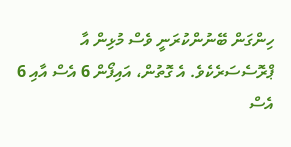ހިންގަން ބޭނުންކުރަނީ ވެސް މުޅިން އާ ޕްރޮސެސަރެކެވެ. އެ ގޮތުން، އައިފޯން 6 އެސް އާއި 6 އެސް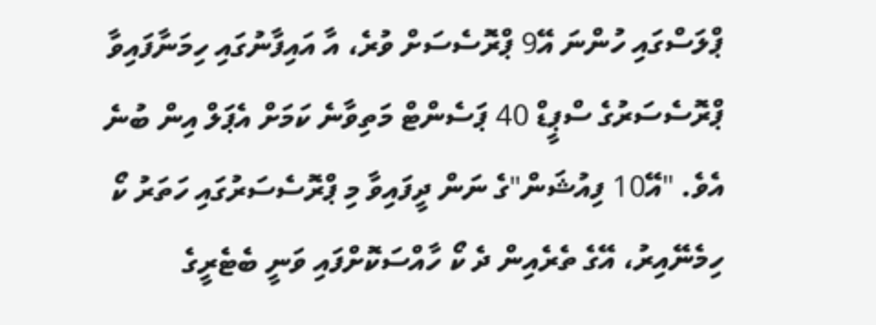ޕްލަސްގައި ހުންނަ އޭ9 ޕްރޮސެސަށް ވުރެ، އާ އައިފާނުގައި ހިމަނާފައިވާ ޕްރޮސެސަރުގެ ސްޕީޑް 40 ޕަސެންޓް މަތިވާނެ ކަމަށް އެޕަލް އިން ބުނެ އެވެ. "އޭ10 ފިއުޝަން"ގެ ނަން ދީފައިވާ މި ޕްރޮސެސަރުގައި ހަތަރު ކޯ ހިމެނޭއިރު، އޭގެ ތެރެއިން ދެ ކޯ ހާއްސަކޮށްފައި ވަނީ ބެޓެރީގެ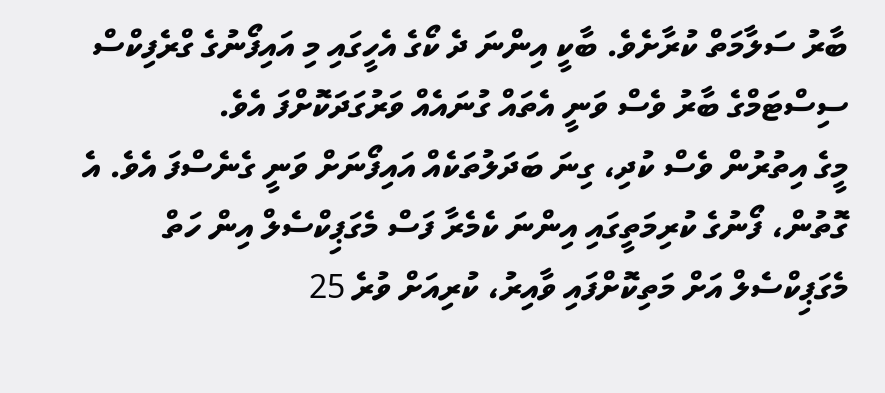ބާރު ސަލާމަތް ކުރާށެވެ. ބާކީ އިންނަ ދެ ކޯގެ އެހީގައި މި އައިފޯނުގެ ގްރެފިކްސް ސިސްޓަމްގެ ބާރު ވެސް ވަނީ އެތައް ގުނައެއް ވަރުގަދަކޮށްފަ އެވެ.
މީގެ އިތުރުން ވެސް ކުދި، ގިނަ ބަދަލުތަކެއް އައިފޯނަށް ވަނީ ގެނެސްފަ އެވެ. އެ ގޮތުން، ފޯނުގެ ކުރިމަތީގައި އިންނަ ކެމެރާ ފަސް މެގަޕިކްސެލް އިން ހަތް މެގަޕިކްސެލް އަށް މަތިކޮށްފައި ވާއިރު، ކުރިއަށް ވުރެ 25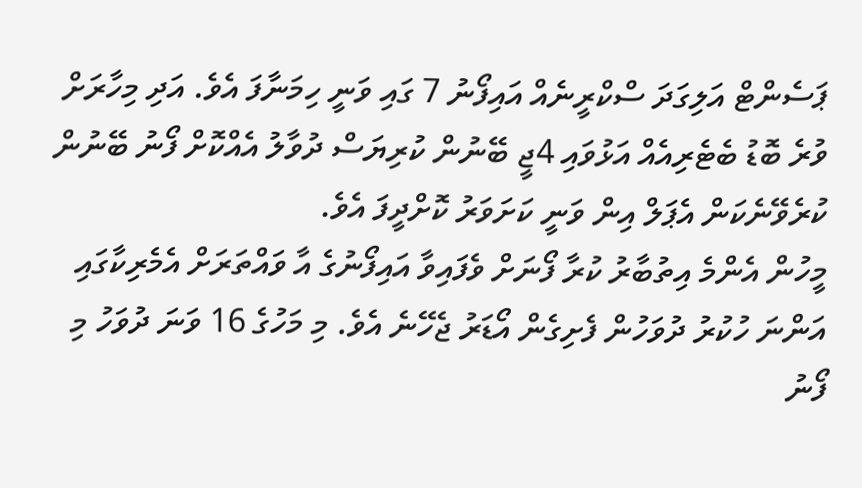ޕަސެންޓް އަލިގަދަ ސްކްރީނެއް އައިފޯނު 7 ގައި ވަނީ ހިމަނާފަ އެވެ. އަދި މިހާރަށް ވުރެ ބޮޑު ބެޓެރިއެއް އަޅުވައި 4ޖީ ބޭނުން ކުރިޔަސް ދުވާލު އެއްކޮށް ފޯނު ބޭނުން ކުރެވޭނެކަން އެޕަލް އިން ވަނީ ކަށަވަރު ކޮށްދީފަ އެވެ.
މީހުން އެންމެ އިތުބާރު ކުރާ ފޯނަށް ވެފައިވާ އައިފޯނުގެ އާ ވައްތަރަށް އެމެރިކާގައި އަންނަ ހުކުރު ދުވަހުން ފެށިގެން އޯޑަރު ޖެހޭނެ އެވެ. މި މަހުގެ 16 ވަނަ ދުވަހު މި ފޯނު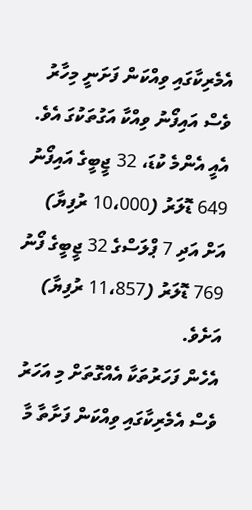އެމެރިކާގައި ވިއްކަން ފަށަނީ މިހާރު ވެސް އައިފޯނު ވިއްކާ އަގުތަކުގަ އެވެ. އެއީ އެންމެ ކުޑަ، 32 ޖީބީގެ އައިފޯނު 649 ޑޮލަރު (10،000 ރުފިޔާ) އަށް އަދި 7 ޕްލަސްގެ 32 ޖީބީގެ ފޯނު 769 ޑޮލަރު (11،857 ރުފިޔާ) އަށެވެ.
އެހެން ފަހަރުތަކާ އެއްގޮތަށް މި އަހަރު ވެސް އެމެރިކާގައި ވިއްކަން ފަށާތާ މާ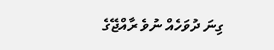ގިނަ ދުވަހެއް ނުވެ ރާއްޖޭގެ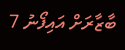ބާޒާރަށް އައިފޯނު 7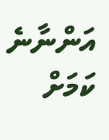އަންނާނެ ކަމަށް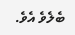ބެލެވެ އެވެ.